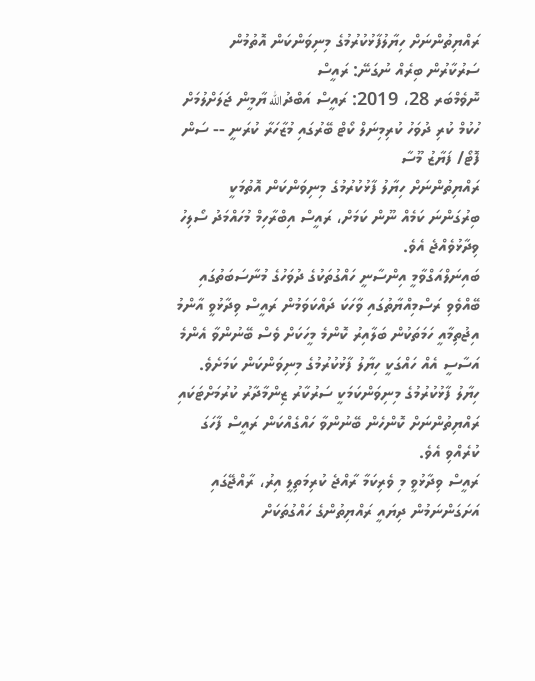ރައްޔިތުންނަށް ހިޔާލުފާޅުކުރުމުގެ މިނިވަންކަން އޮތުމުން ސަރުކާރުން ބިރެއް ނުގަނޭ: ރައީސް
ނޮވެމްބަރ 28، 2019: ރައީސް އަބްދުالله ޔާމީން ޖަލަށްލުމަށް ހުކުމް ކުރި ދުވަހު ކުރިމިނަލް ކޯޓް ބޭރުގައި މުޒާހަރާ ކުރަނީ -- ސަން ފޮޓޯ/ ފަޔާޒު މޫސާ
ރައްޔިތުންނަށް ހިޔާލު ފާޅުކުރުމުގެ މިނިވަންކަން އޮތުމަކީ ބިރުގަންނަ ކަމެއް ނޫން ކަމަށް، ރައީސް އިބްރާހިމް މުހައްމަދު ސޯލިހު ވިދާޅުވެއްޖެ އެވެ.
ބައިނަލްއަގްވާމީ އިންސާނީ ހައްގުތަކުގެ ދުވަހުގެ މުނާސަބަތުގައި ބޭއްވެވި ރަސްމިއްޔާތުގައި ވާހަކަ ދައްކަވަމުން ރައީސް ވިދާޅުވީ އާންމު އިޖުތިމާއީ ހަމަތަކުން ބަލާއިރު ކޮންމެ މީހަކަށް ވެސް ބޭނުންވާ އެންމެ އަސާސީ އެއް ހައްގަކީ ހިޔާލު ފާޅުކުރުމުގެ މިނިވަންކަން ކަމަށެވެ.
ހިޔާލު ފާޅުކުރުމުގެ މިނިވަންކަމަކީ ސަރުކާރު ޒިންމާދާރު ކުރުމަށްޓަކައި ރައްޔިތުންނަށް ކޮންހެން ބޭނުންވާ ހައްގެއްކަން ރައީސް ފާހަގަ ކުރެއްވި އެވެ.
ރައީސް ވިދާޅުވީ މި ވެރިކަމާ ރާއްޖެ ކުރިމަތިލީ އިރު، ރާއްޖޭގައި އަށަގަންނަމުން ދިޔައީ ރައްޔިތުންގެ ހައްގުތަކަށް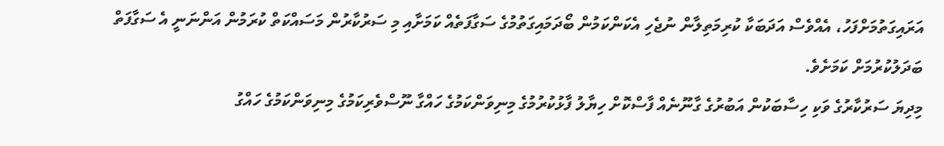އަރައިގަތުމަށްފަހު، އެއްވެސް އަދަބަކާ ކުރިމަތިލާން ނުޖެހި އެކަންކަމުން ބޯދަމައިގަތުމުގެ ސަގާފަތެއް ކަމަށާއި މި ސަރުކާރުން މަސައްކަތް ކުރަމުން އަންނަނީ އެ ސަގާފަތް ބަދަލުކުރުމަށް ކަމަށެވެ.
މިދިޔަ ސަރުކާރުގެ ވަކި ހިސާބަކުން އަބުރުގެ ގާނޫނެއް ފާސްކޮށް ހިޔާލު ފާޅުކުރުމުގެ މިނިވަންކަމުގެ ހައްގާ ނޫސްވެރިކަމުގެ މިނިވަންކަމުގެ ހައްގު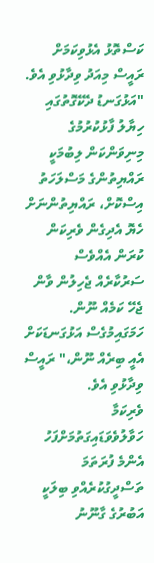ކަސްތޮޅު އެޅުވިކަމަށް ރައީސް މިއަދު ވިދާޅުވި އެވެ.
"އަޅުގަނޑު ދެކޭގޮތުގައި ހިޔާލު ފާޅުކުރުމުގެ މިނިވަންކަން ލިބުމަކީ ރައްޔިތުންގެ މަސްލަހަތު އިސްކޮށް، ރައްޔިތުންނަށް ހެޔޮ އެދިގެން ވެރިކަން ކުރަން އެއްވެސް ސަރުކާރެއް ޖެހިލުން ވާން ޖެހޭ ކަމެއް ނޫން. ހަމަގައިމުގެސް އަޅުގަނޑަކަށް އެއީ ބިރެއް ނޫން،" ރައީސް ވިދާޅުވި އެވެ.
ވެރިކަމާ ހަވާލުވެވަޑައިގަތުމަށްފަހު އެންމެ ފުރަތަމަ ތަސްދީގުކުރެއްވި ބިލަކީ އަބުރުގެ ގާނޫނު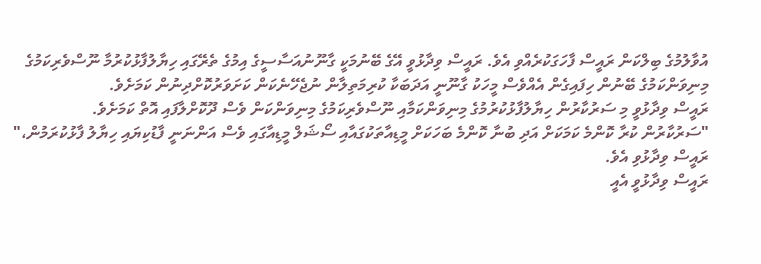އުވާލުމުގެ ބިލްކަން ރައީސް ފާހަގަކުރެއްވި އެވެ. ރައީސް ވިދާޅުވީ އޭގެ ބޭނުމަކީ ގާނޫނުއަސާސީގެ އިމުގެ ތެރޭގައި ހިޔާލުފާޅުކުރުމާ ނޫސްވެރިކަމުގެ މިނިވަންކަމުގެ ބޭނުން ހިފައިގެން އެއްވެސް މީހަކު ގާނޫނީ އަދަބަކާ ކުރިމަތިލާން ނުޖެހޭނެކަން ކަށަވަރުކޮށްދިނުން ކަމަށެވެ.
ރައީސް ވިދާޅުވީ މި ސަރުކާރުން ހިޔާލުފާޅުކުރުމުގެ މިނިވަންކަމާއި ނޫސްވެރިކަމުގެ މިނިވަންކަން ވެސް ދޫކޮށްލާފައި އޮތް ކަމަށެވެ.
"ސަރުކާރުން ކުރާ ކޮންމެ ކަމަކަށް އަދި ބުނާ ކޮންމެ ބަހަކަށް މީޑިއާތަކުގައާއި ސޯޝަލް މީޑިއާގައި ވެސް އަންނަނީ ފާޑުކިޔައި ހިޔާލު ފާޅުކުރަމުން،" ރައީސް ވިދާޅުވި އެވެ.
ރައީސް ވިދާޅުވީ އެއީ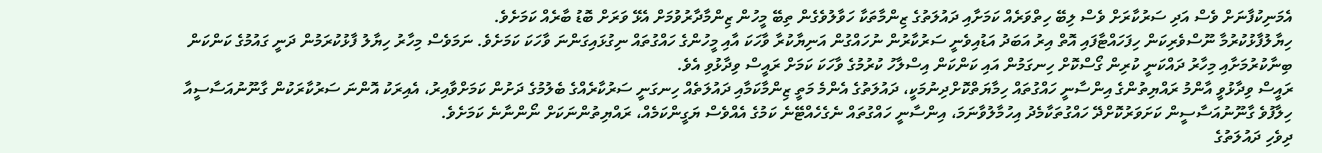އެމަނިކުފާނަށް ވެސް އަދި ސަރުކާރަށް ވެސް ލިބޭ ހިތްވަރެއް ކަމަށާއި ދައުލަތުގެ ޒިންމާތަކާ ހަވާލުވެގެން ތިބޭ މީހުން ޒިންމާދާރުވުމަށް އެޅޭ ވަރަށް ބޮޑު ބާރެއް ކަމަށެވެ.
ހިޔާލުފާޅުކުރުމާ ނޫސްވެރިކަން ހިފަހައްޓާފައި އޮތް އިރު އަބަދު އަޑުއިވެނީ ސަރުކާރުން ނުހައްގުން އަނިޔާކުރާ ވާހަކަ އާއި މީހުންގެ ހައްގުތައް ނިގުޅައިގަންނަ ވާހަކަ ކަމަށެވެ. ނަމަވެސް މިހާރު ހިޔާލު ފާޅުކުރަމުން ދަނީ ގައުމުގެ ކަންކަން ބިނާކުރުމަށާއި މިހާރު ދައްކަނީ ކުރިން ގޯސްކޮށް ހިނގަމުން އައި ކަންކަން އިސްލާހު ކުރުމުގެ ވާހަކަ ކަމަށް ރައީސް ވިދާޅުވި އެވެ.
ރައީސް ވިދާޅުވީ އާންމު ރައްޔިތުންގެ އިންސާނީ ހައްގުތައް ހިމާޔަތްކޮށްދިނުމަކީ، ދައުލަތުގެ އެންމެ މަތީ ޒިންމާކަމާއި ދައުލަތެއް ހިނގަނީ ސަރުކާރެއްގެ ބެލުމުގެ ދަށުން ކަމަށްވާއިރު، އެއިރަކު އޮންނަ ސަރުކާރަކުން ގާނޫނުއަސާސީއާ ހިލާފުވެ ގާނޫނުއަސާސީން ކަށަވަރުކޮށްދޭ ހައްގުތަކާމެދު އިހުމާލުވާނަމަ، އިންސާނީ ހައްގުތައް ނެގެހެއްޓޭނެ ކަމުގެ އެއްވެސް ޔަގީންކަމެއް، ރައްޔިތުންނަކަށް ނޯންނާނެ ކަމަށެވެ.
ދިވެހި ދައުލަތުގެ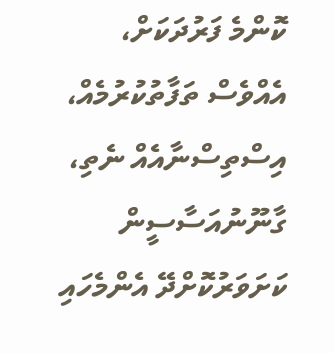ކޮންމެ ފަރުދަކަށް، އެއްވެސް ތަފާތުކުރުމެއް، އިސްތިސްނާއެއް ނެތި، ގާނޫނުއަސާސީން ކަށަވަރުކޮށްދޭ އެންމެހައި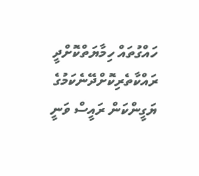ހައްގުތައް ހިމާޔަތްކޮށްދީ ރައްކާތެރިކޮށްދޭނެކަމުގެ ޔަގީންކަން ރައީސް ވަނީ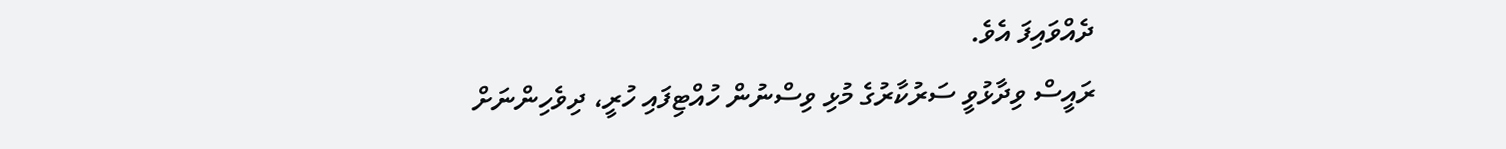ދެއްވައިފަ އެވެ.
ރައީސް ވިދާޅުވީ ސަރުކާރުގެ މުޅި ވިސްނުން ހުއްޓިފައި ހުރީ، ދިވެހިންނަށް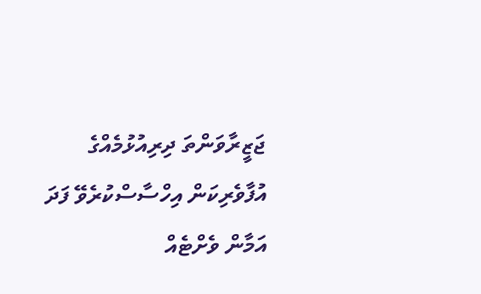ޖަޒީރާވަންތަ ދިރިއުޅުމެއްގެ އުފާވެރިކަން އިހްސާސްކުރެވޭ ފަދަ އަމާން ވެށްޓެއް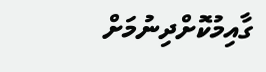ގާއިމުކޮށްދިނުމަށް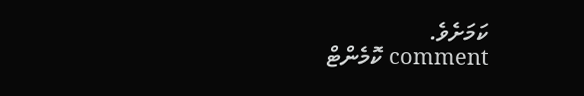ކަމަށެވެ.
comment ކޮމެންޓް